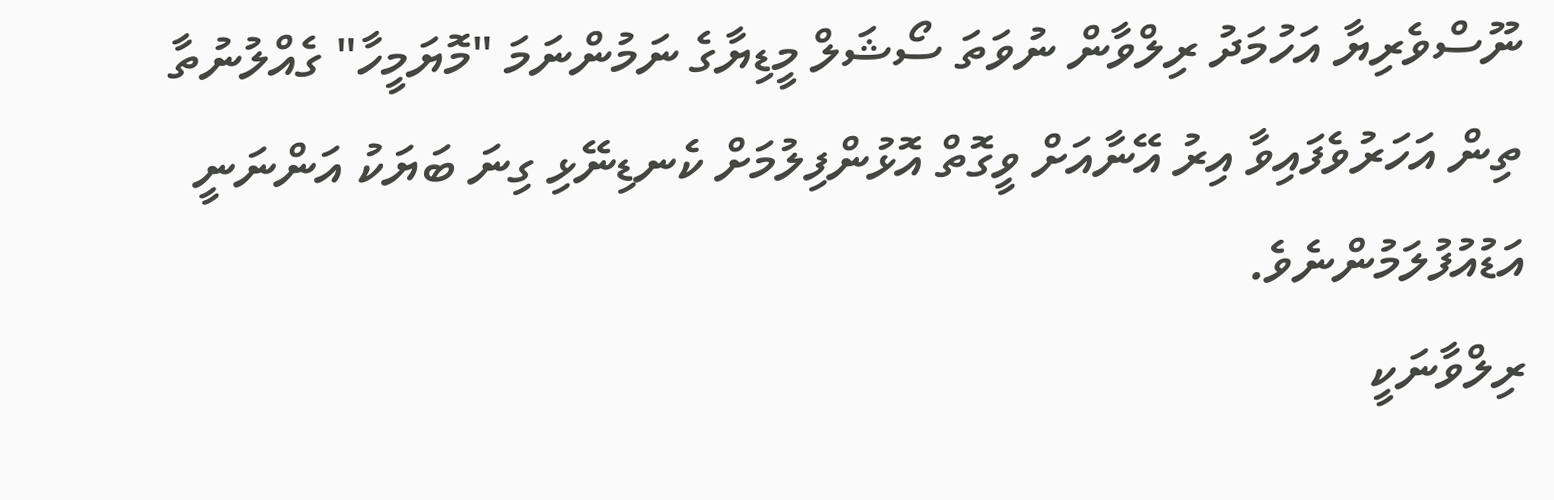ނޫސްވެރިޔާ އަހުމަދު ރިލްވާން ނުވަތަ ސޯޝަލް މީޑިޔާގެ ނަމުންނަމަ "މޮޔަމީހާ" ގެއްލުނުތާ ތިން އަހަރުވެފައިވާ އިރު އޭނާއަށް ވީގޮތް އޮޅުންފިލުމަށް ކެނޑިނޭޅި ގިނަ ބަޔަކު އަންނަނީ އަޑުއުފުލަމުންނެވެ.
ރިލްވާނަކީ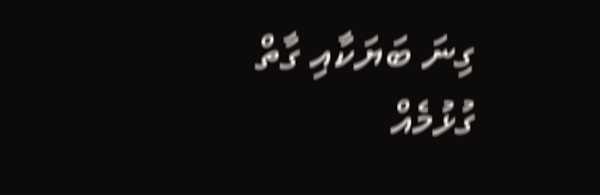ގިނަ ބަޔަކާއި ގާތް ގުޅުމެއް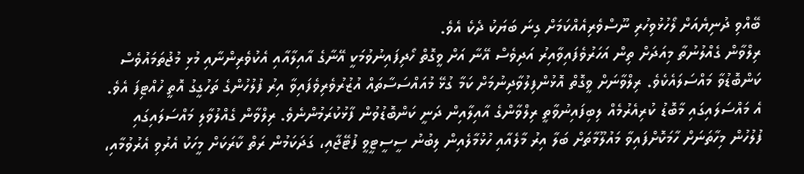ބޭއްވި ދުނިޔެއަށް ލޯހުޅުވިހުރި ނޫސްވެރިއެއްކަމަށް ގިނަ ބަޔަކު ދެކެ އެވެ.
ރިލްވާން ގެއްލުނުތާ މިއަދަށް ތިން އަހަރުވެފައިވާއިރު އަދިވެސް އޭނާ އަށް ވީގޮތް ހޯދިފައިނުވުމަކީ އޭނާގެ އާއިލާއާއި އެކުވެރިންނާއި މުޅި މުޖުތަމައުވެސް ކަންބޮޑުވާ މައްސަލައެކެވެ. ރިލްވާނަށް ވީގޮތް އޮޅުންފިލުވާދިނުމަށް ކަމާ ގުޅޭ މުއައްސަސާތައް އުޒުރުވެރިވެފައިވާ އިރު ފުލުހުންގެ ތަހުގީގު އޮތީ ހުއްޓިފަ އެވެ. އެ މައްސަލައިގައި މާބޮޑު ކުރިއެރުމެއް ލިބިފައިނުވާތީ ރިލްވާންގެ އާއިލާއިން ދަނީ ކަންބޮޑުވުން ފާޅުކުރަމުންނެވެ. ރިލްވާން ގެއްލުވާލި މައްސަލައިގައި ފުލުހުން މިހާތަނަށް ހާމަކޮށްފައިވާ މައުލޫމާތަށް ބަލާ އިރު މާލެއާއި ހުޅުމާލެއިން ލިބުނު ސީސީޓީވީ ފުޓޭޖާއި، ގަދަކަމުން ރަތް ކާރަކަށް މީހަކު އެރުވި އެރުވުމާއި،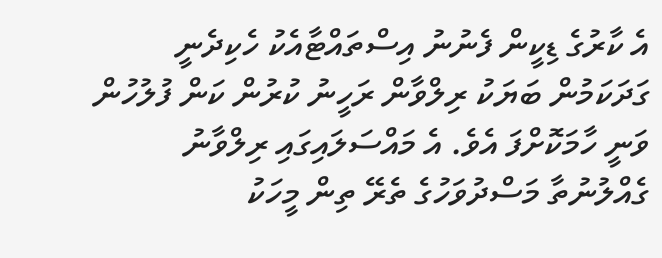އެ ކާރުގެ ޑިކީން ފެނުނު އިސްތައްޓާއެކު ހެކިދެނީ ގަދަކަމުން ބަޔަކު ރިލްވާން ރަހީނު ކުރުން ކަން ފުލުހުން ވަނީ ހާމަކޮށްފަ އެވެ. އެ މައްސަލައިގައި ރިލްވާނު ގެއްލުނުތާ މަސްދުވަހުގެ ތެރޭ ތިން މީހަކު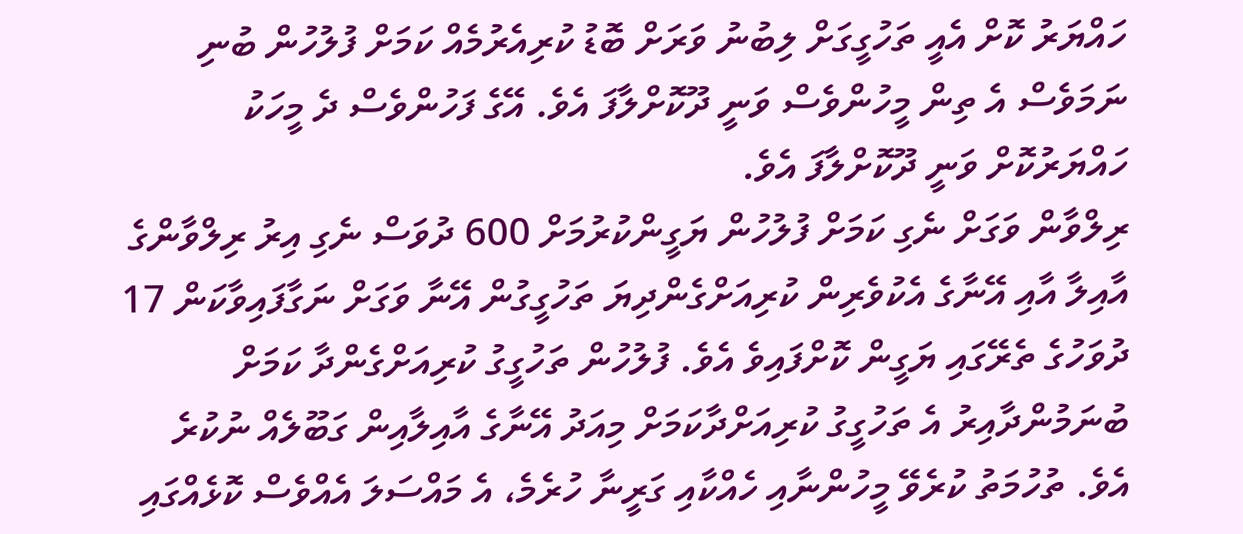ހައްޔަރު ކޮށް އެއީ ތަހުގީގަށް ލިބުނު ވަރަށް ބޮޑު ކުރިއެރުމެއް ކަމަށް ފުލުހުން ބުނި ނަމަވެސް އެ ތިން މީހުންވެސް ވަނީ ދޫކޮށްލާފަ އެވެ. އޭގެ ފަހުންވެސް ދެ މީހަކު ހައްޔަރުކޮށް ވަނީ ދޫކޮށްލާފަ އެވެ.
ރިލްވާން ވަގަށް ނެގި ކަމަށް ފުލުހުން ޔަގީންކުރުމަށް 600 ދުވަސް ނެގި އިރު ރިލްވާންގެ އާއިލާ އާއި އޭނާގެ އެކުވެރިން ކުރިއަށްގެންދިޔަ ތަހުގީގުން އޭނާ ވަގަށް ނަގާފައިވާކަން 17 ދުވަހުގެ ތެރޭގައި ޔަގީން ކޮށްފައިވެ އެވެ. ފުލުހުން ތަހުގީގު ކުރިއަށްގެންދާ ކަމަށް ބުނަމުންދާއިރު އެ ތަހުގީގު ކުރިއަށްދާކަމަށް މިއަދު އޭނާގެ އާއިލާއިން ގަބޫލެއް ނުކުރެ އެވެ. ތުހުމަތު ކުރެވޭ މީހުންނާއި ހެއްކާއި ގަރީނާ ހުރެމެ، އެ މައްސަލަ އެއްވެސް ކޮޅެއްގައި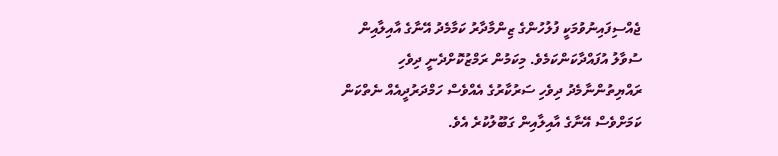ޖެއްސިފައިނުވުމަކީ ފުލުހުންގެ ޒިންމާދާރު ކަމާމެދު އޭނާގެ އާއިލާއިން ސުވާލު އުފައްދާކަންކަމެވެ. މިކަމުން ރަމްޒުކޮށްދެނީ ދިވެހި ރައްޔިތުންނާމެދު ދިވެހި ސަރުކާރުގެ އެއްވެސް ހަމްދަރުދީއެއް ނެތްކަން ކަމަށްވެސް އޭނާގެ އާއިލާއިން ގަބޫލުކުރެ އެވެ.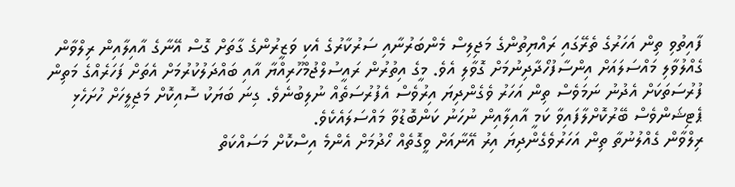ފާއިތުވި ތިން އަހަރުގެ ތެރޭގައި ރައްޔިތުންގެ މަޖިލިސް މެންބަރުނާއި ސަރުކާރުގެ އެކި ވަޒީރުންގެ ގާތަށް ގޮސް އޭނާގެ އާއިލާއިން ރިލްވާން ގެއްލުވާލި މައްސަލައަށް އިންސާފުހޯދާދިނުމަށް ގޮވާލި އެވެ. މީގެ އިތުރުން ރައީސުލްޖުމްހޫރިއްޔާ އާއި ބައްދަލުކުރުމަށް އެތަށް ފަހަރެއްގެ މަތިން ފުރުސަތަކަށް އެދުނު ނަމަވެސް ތިން އަހަރު ވެގެންދިޔަ އިރުވެސް އެފުރުސަތެއް ނުލިބުނެވެ. ގިނަ ބަޔަކު ސޮއިކޮށް މަޖިލީހަށް ހުށަހެޅި ޕެޓިޝަންވެސް ބޭރުކޮށްލާފައިވާ ކަމީ އާއިލާއިން ނުހަނު ކަންބޮޑުވާ މައްސަލައެކެވެ.
ރިލްވާން ގެއްލުނުތާ ތިން އަހަރުވެގެންދިޔަ އިރު އޭނާއަށް ވީގޮތެއް ހޯދުމަށް އެންމެ އިސްކޮށް މަސައްކަތް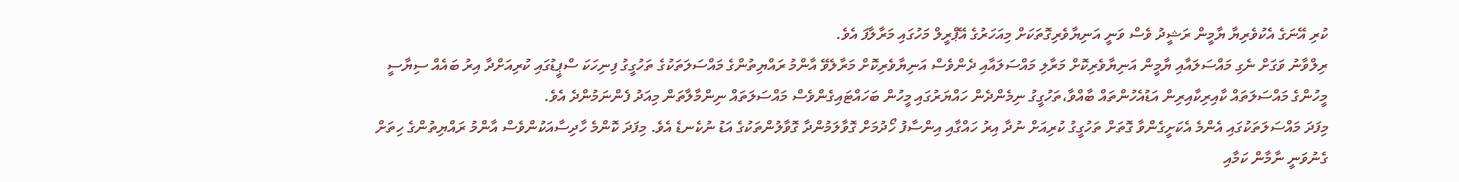ކުރި އޭނަގެ އެކުވެރިޔާ ޔާމީން ރަޝީދު ވެސް ވަނީ އަނިޔާވެރިގޮތަކަށް މިއަހަރުގެ އޭޕްރީލް މަހުގައި މަރާލާފަ އެވެ.
ރިލްވާނު ވަގަށް ނެގި މައްސަލައާއި ޔާމީން އަނިޔާވެރިކޮށް މަރާލި މައްސަލައާއި ދެންވެސް އަނިޔާވެރިކޮށް މަރާލެވޭ އާންމު ރައްޔިތުންގެ މައްސަލަތަކުގެ ތަހުގީގު ފިނިހަކަ ސްޕީޑުގައި ކުރިއަށްދާ އިރު ބައެއް ސިޔާސީ މީހުންގެ މައްސަލަތައް ކާއިރިކާއިރިން އަޑުއެހުންތައް ބާއްވާ،ތަހުގީގު ނިމެންދެން ހައްޔަރުގައި މީހުން ބަހައްޓައިގެންވެސް މައްސަލަތައް ނިންމާލާތަން މިއަދު ފެންނަމުންދެ އެވެ.
މިފަދަ މައްސަލަތަކުގައި އެންމެ އެކަށީގެންވާ ގޮތަށް ތަހުގީގު ކުރިއަށް ނުދާ އިރު ހައްގާއި އިންސާފު ހޯދުމަށް ގޮވާލަމުންދާ ގޮވާލުންތަކުގެ އަޑު ނުކެނޑެ އެވެ. މިފަދަ ކޮންމެ ހާދިސާއަކުންވެސް އާންމު ރައްޔިތުންގެ ހިތަށް ގެނުވަނީ ނާމާން ކަމާއި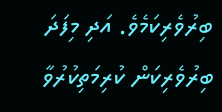ބިރުވެރިކަމެވެ. އަދި މިފަދަ ބިރުވެރިކަން ކުރިމަތިކުރުވާ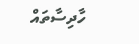ހާދިސާތައް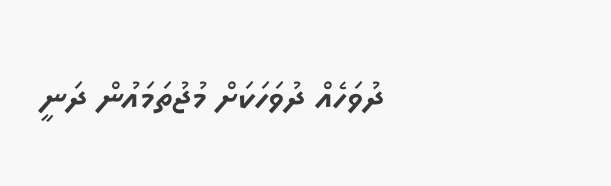ދުވަހެއް ދުވަހަކަށް މުޖުތަމައުން ދަނީ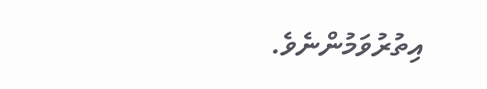އިތުރުވަމުންނެވެ.